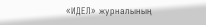«ИДЕЛ» журналының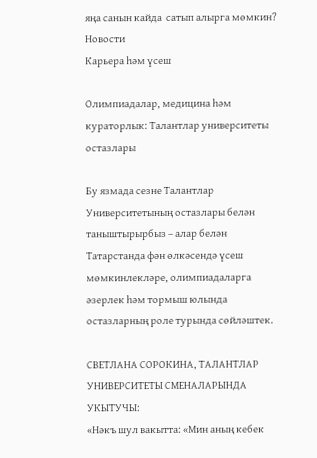яңа санын кайда  сатып алырга мөмкин?
Новости
Карьера һәм үсеш

Олимпиадалар, медицина һәм кураторлык: Талантлар университеты остазлары

Бу язмада сезне Талантлар Университетының остазлары белән таныштырырбыз – алар белән Татарстанда фән өлкәсендә үсеш мөмкинлекләре, олимпиадаларга әзерлек һәм тормыш юлында остазларның роле турында сөйләштек.

СВЕТЛАНА СОРОКИНА, ТАЛАНТЛАР УНИВЕРСИТЕТЫ СМЕНАЛАРЫНДА УКЫТУЧЫ:
«Нәкъ шул вакытта: «Мин аның кебек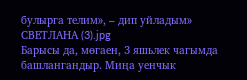булырга телим», – дип уйладым»
СВЕТЛАНА (3).jpg
Барысы да, мөгаен, 3 яшьлек чагымда башлангандыр. Миңа уенчык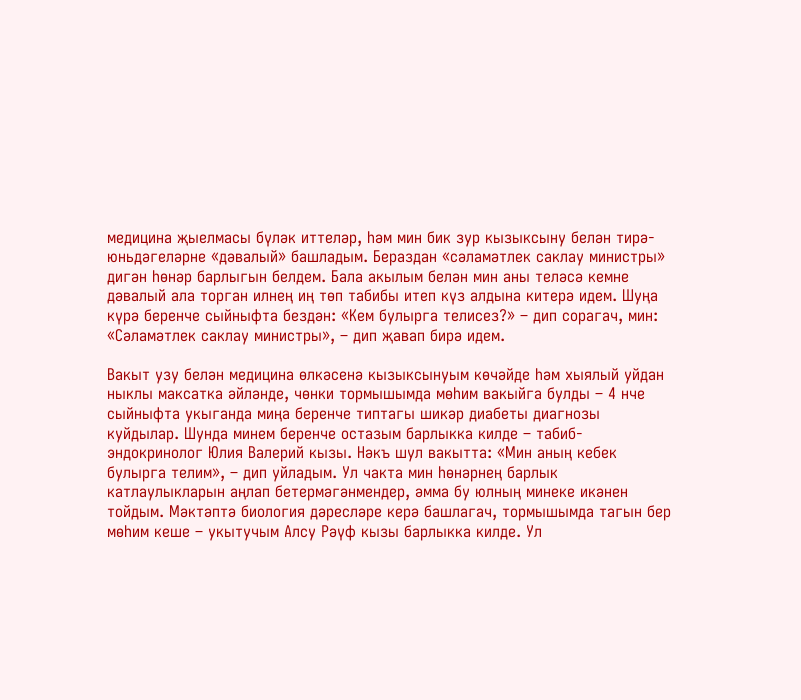медицина җыелмасы бүләк иттеләр, һәм мин бик зур кызыксыну белән тирә-юньдәгеләрне «дәвалый» башладым. Бераздан «сәламәтлек саклау министры» дигән һөнәр барлыгын белдем. Бала акылым белән мин аны теләсә кемне дәвалый ала торган илнең иң төп табибы итеп күз алдына китерә идем. Шуңа күрә беренче сыйныфта бездән: «Кем булырга телисез?» – дип сорагач, мин: «Сәламәтлек саклау министры», – дип җавап бирә идем.

Вакыт узу белән медицина өлкәсенә кызыксынуым көчәйде һәм хыялый уйдан ныклы максатка әйләнде, чөнки тормышымда мөһим вакыйга булды – 4 нче сыйныфта укыганда миңа беренче типтагы шикәр диабеты диагнозы куйдылар. Шунда минем беренче остазым барлыкка килде – табиб-эндокринолог Юлия Валерий кызы. Нәкъ шул вакытта: «Мин аның кебек булырга телим», – дип уйладым. Ул чакта мин һөнәрнең барлык катлаулыкларын аңлап бетермәгәнмендер, әмма бу юлның минеке икәнен тойдым. Мәктәптә биология дәресләре керә башлагач, тормышымда тагын бер мөһим кеше – укытучым Алсу Рәүф кызы барлыкка килде. Ул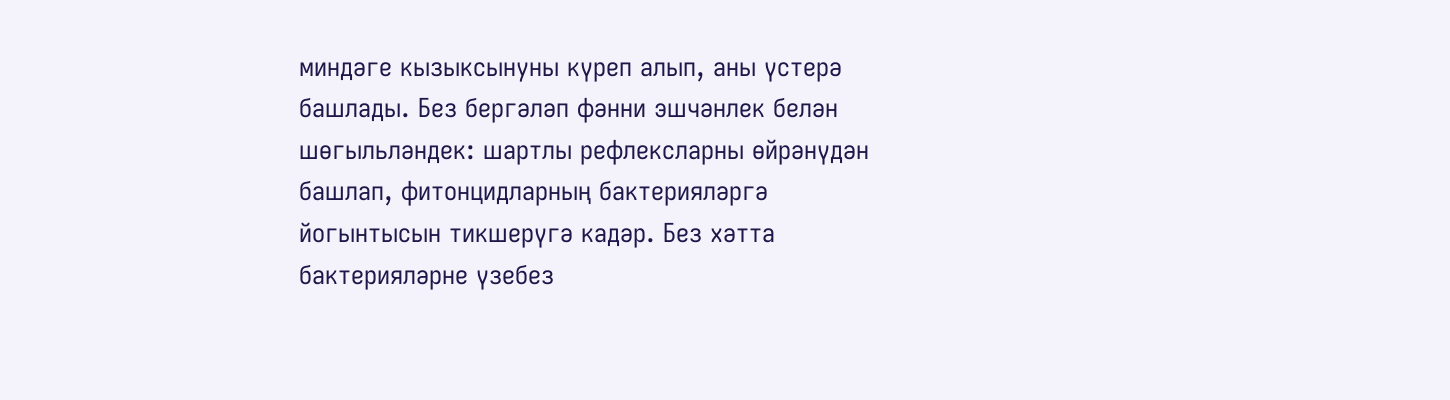миндәге кызыксынуны күреп алып, аны үстерә башлады. Без бергәләп фәнни эшчәнлек белән шөгыльләндек: шартлы рефлексларны өйрәнүдән башлап, фитонцидларның бактерияләргә йогынтысын тикшерүгә кадәр. Без хәтта бактерияләрне үзебез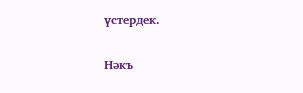үстердек.

Нәкъ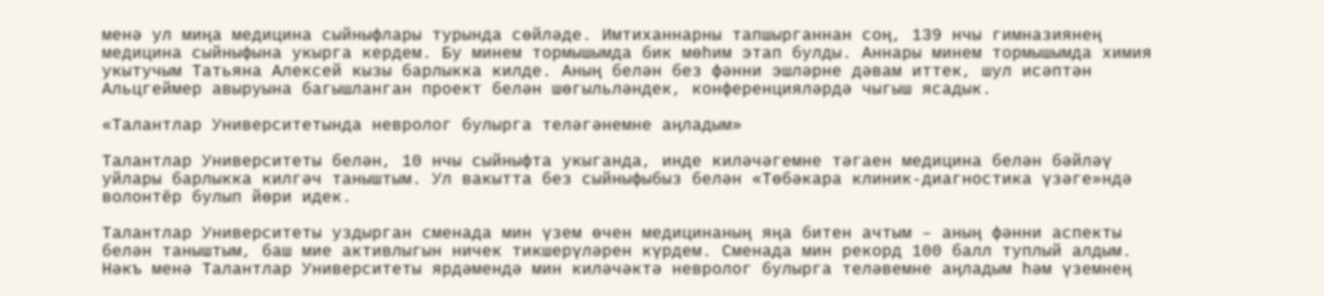менә ул миңа медицина сыйныфлары турында сөйләде. Имтиханнарны тапшырганнан соң, 139 нчы гимназиянең медицина сыйныфына укырга кердем. Бу минем тормышымда бик мөһим этап булды. Аннары минем тормышымда химия укытучым Татьяна Алексей кызы барлыкка килде. Аның белән без фәнни эшләрне дәвам иттек, шул исәптән Альцгеймер авыруына багышланган проект белән шөгыльләндек, конференцияләрдә чыгыш ясадык.

«Талантлар Университетында невролог булырга теләгәнемне аңладым»

Талантлар Университеты белән, 10 нчы сыйныфта укыганда, инде киләчәгемне тәгаен медицина белән бәйләү уйлары барлыкка килгәч таныштым. Ул вакытта без сыйныфыбыз белән «Төбәкара клиник-диагностика үзәге»ндә волонтёр булып йөри идек.

Талантлар Университеты уздырган сменада мин үзем өчен медицинаның яңа битен ачтым – аның фәнни аспекты белән таныштым, баш мие активлыгын ничек тикшерүләрен күрдем. Сменада мин рекорд 100 балл туплый алдым. Нәкъ менә Талантлар Университеты ярдәмендә мин киләчәктә невролог булырга теләвемне аңладым һәм үземнең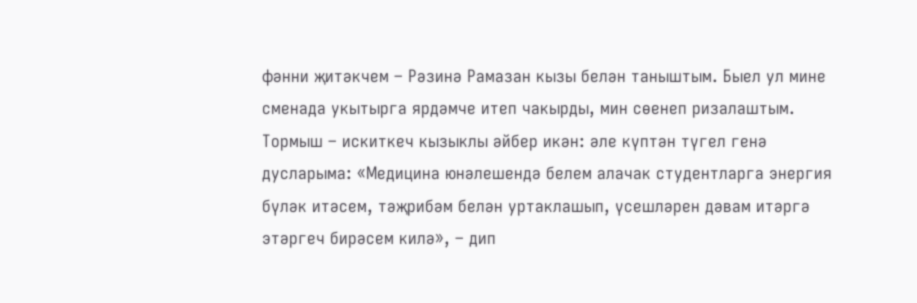фәнни җитәкчем – Рәзинә Рамазан кызы белән таныштым. Быел ул мине сменада укытырга ярдәмче итеп чакырды, мин сөенеп ризалаштым. Тормыш – искиткеч кызыклы әйбер икән: әле күптән түгел генә дусларыма: «Медицина юнәлешендә белем алачак студентларга энергия бүләк итәсем, тәҗрибәм белән уртаклашып, үсешләрен дәвам итәргә этәргеч бирәсем килә», – дип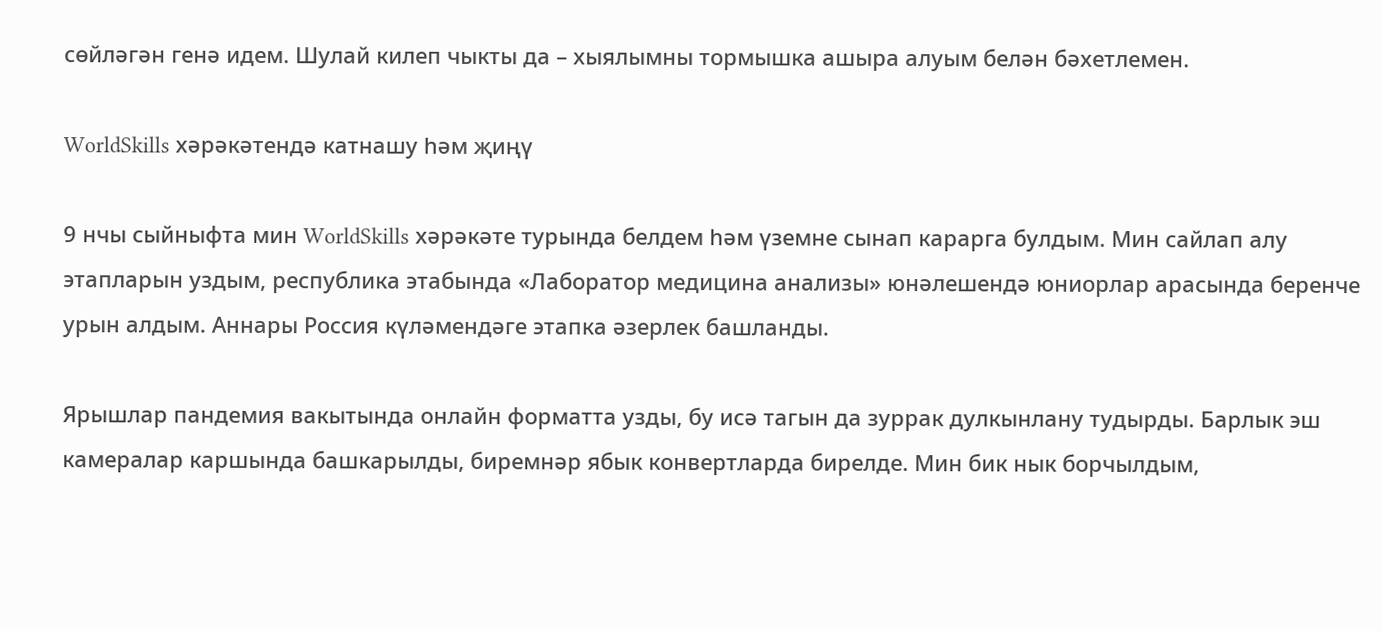сөйләгән генә идем. Шулай килеп чыкты да – хыялымны тормышка ашыра алуым белән бәхетлемен.

WorldSkills хәрәкәтендә катнашу һәм җиңү

9 нчы сыйныфта мин WorldSkills хәрәкәте турында белдем һәм үземне сынап карарга булдым. Мин сайлап алу этапларын уздым, республика этабында «Лаборатор медицина анализы» юнәлешендә юниорлар арасында беренче урын алдым. Аннары Россия күләмендәге этапка әзерлек башланды.

Ярышлар пандемия вакытында онлайн форматта узды, бу исә тагын да зуррак дулкынлану тудырды. Барлык эш камералар каршында башкарылды, биремнәр ябык конвертларда бирелде. Мин бик нык борчылдым,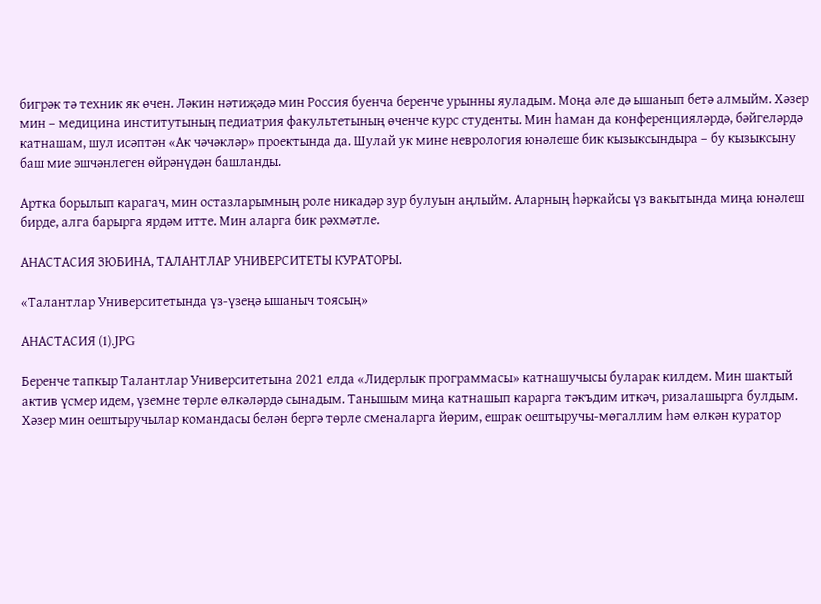бигрәк тә техник як өчен. Ләкин нәтиҗәдә мин Россия буенча беренче урынны яуладым. Моңа әле дә ышанып бетә алмыйм. Хәзер мин – медицина институтының педиатрия факультетының өченче курс студенты. Мин һаман да конференцияләрдә, бәйгеләрдә катнашам, шул исәптән «Ак чәчәкләр» проектында да. Шулай ук мине неврология юнәлеше бик кызыксындыра – бу кызыксыну баш мие эшчәнлеген өйрәнүдән башланды.

Артка борылып карагач, мин остазларымның роле никадәр зур булуын аңлыйм. Аларның һәркайсы үз вакытында миңа юнәлеш бирде, алга барырга ярдәм итте. Мин аларга бик рәхмәтле.

АНАСТАСИЯ ЗЮБИНА, ТАЛАНТЛАР УНИВЕРСИТЕТЫ КУРАТОРЫ.

«Талантлар Университетында үз-үзеңә ышаныч тоясың»

АНАСТАСИЯ (1).JPG

Беренче тапкыр Талантлар Университетына 2021 елда «Лидерлык программасы» катнашучысы буларак килдем. Мин шактый актив үсмер идем, үземне төрле өлкәләрдә сынадым. Танышым миңа катнашып карарга тәкъдим иткәч, ризалашырга булдым. Хәзер мин оештыручылар командасы белән бергә төрле сменаларга йөрим, ешрак оештыручы-мөгаллим һәм өлкән куратор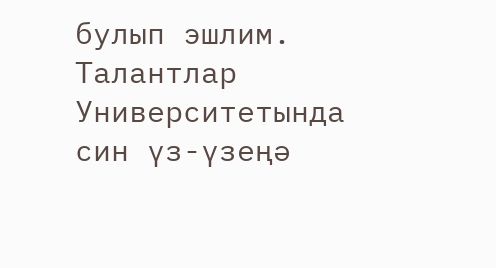булып эшлим. Талантлар Университетында син үз-үзеңә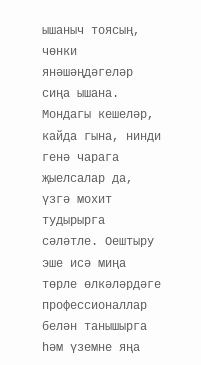ышаныч тоясың, чөнки янәшәңдәгеләр сиңа ышана. Мондагы кешеләр, кайда гына, нинди генә чарага җыелсалар да, үзгә мохит тудырырга сәләтле. Оештыру эше исә миңа төрле өлкәләрдәге профессионаллар белән танышырга һәм үземне яңа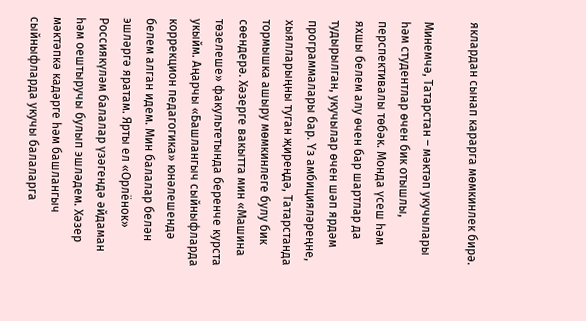яклардан сынап карарга мөмкинлек бирә.

Минемчә, Татарстан – мәктәп укучылары һәм студентлар өчен бик отышлы, перспективалы төбәк. Монда үсеш һәм яхшы белем алу өчен бар шартлар да тудырылган, укучылар өчен шәп ярдәм программалары бар. Үз амбицияләреңне, хыялларыңны туган җиреңдә, Татарстанда тормышка ашыру мөмкинлеге булу бик сөендерә. Хәзерге вакытта мин «Машина төзелеше» факультетында беренче курста укыйм. Аңарчы «Башлангыч сыйныфларда коррекцион педагогика» юнәлешендә белем алган идем. Мин балалар белән эшләргә яратам. Ярты ел «Орлёнок» Россиякүләм балалар үзәгендә әйдаман һәм оештыручы булып эшләдем. Хәзер мәктәпкә кадәрге һәм башлангыч сыйныфларда укучы балаларга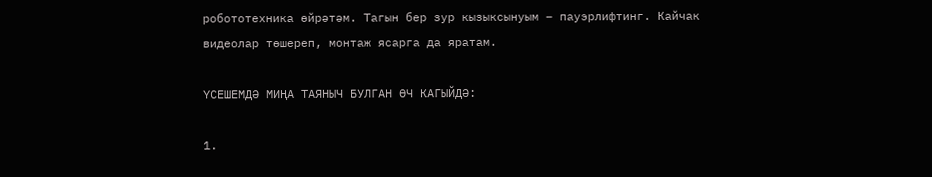робототехника өйрәтәм. Тагын бер зур кызыксынуым – пауэрлифтинг. Кайчак видеолар төшереп, монтаж ясарга да яратам.

ҮСЕШЕМДӘ МИҢА ТАЯНЫЧ БУЛГАН ӨЧ КАГЫЙДӘ:

1.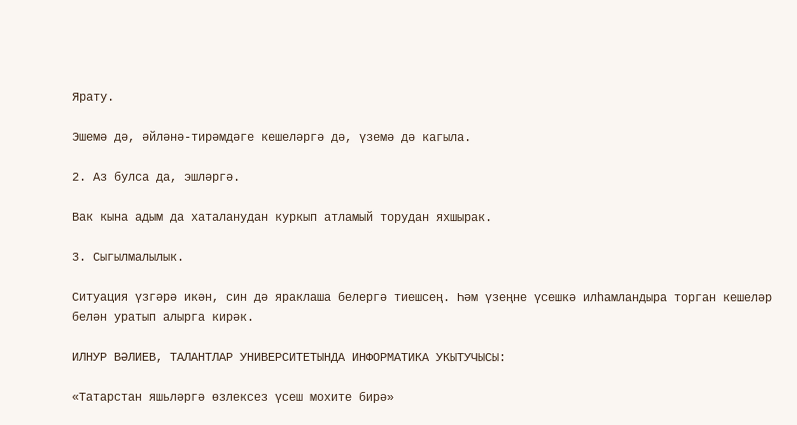Ярату.

Эшемә дә, әйләнә-тирәмдәге кешеләргә дә, үземә дә кагыла.

2. Аз булса да, эшләргә.

Вак кына адым да хаталанудан куркып атламый торудан яхшырак.

3. Сыгылмалылык.

Ситуация үзгәрә икән, син дә яраклаша белергә тиешсең. Һәм үзеңне үсешкә илһамландыра торган кешеләр белән уратып алырга кирәк.

ИЛНУР ВӘЛИЕВ, ТАЛАНТЛАР УНИВЕРСИТЕТЫНДА ИНФОРМАТИКА УКЫТУЧЫСЫ:

«Татарстан яшьләргә өзлексез үсеш мохите бирә»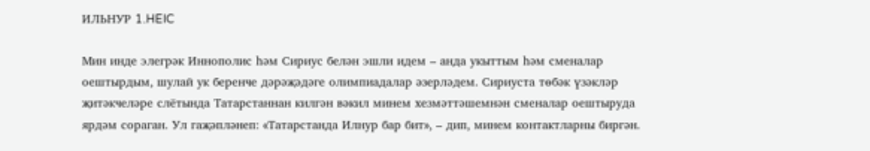ИЛЬНУР 1.HEIC

Мин инде элегрәк Иннополис һәм Сириус белән эшли идем – анда укыттым һәм сменалар оештырдым, шулай ук беренче дәрәҗәдәге олимпиадалар әзерләдем. Сириуста төбәк үзәкләр җитәкчеләре слётында Татарстаннан килгән вәкил минем хезмәттәшемнән сменалар оештыруда ярдәм сораган. Ул гаҗәпләнеп: «Татарстанда Илнур бар бит», – дип, минем контактларны биргән.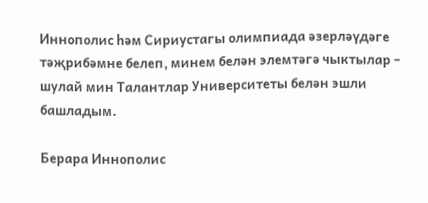Иннополис һәм Сириустагы олимпиада әзерләүдәге тәҗрибәмне белеп, минем белән элемтәгә чыктылар – шулай мин Талантлар Университеты белән эшли башладым.

Берара Иннополис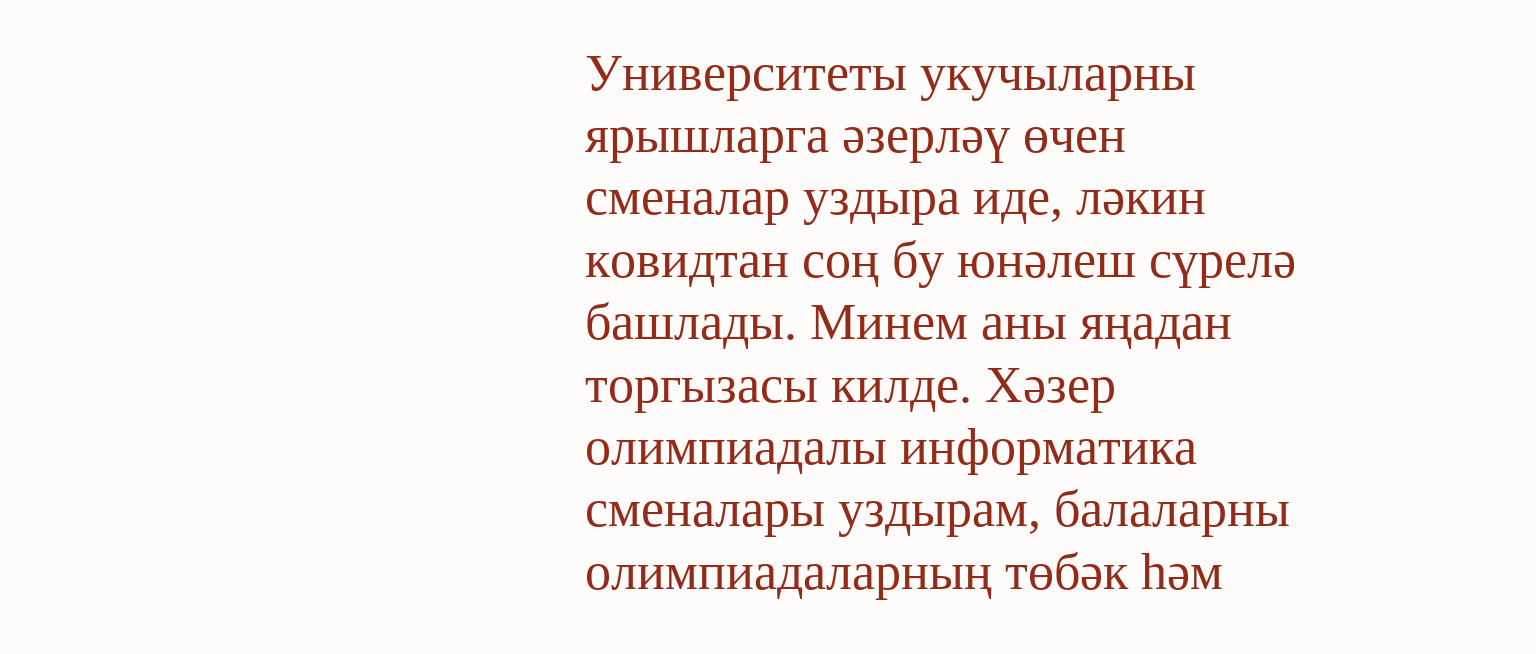Университеты укучыларны ярышларга әзерләү өчен сменалар уздыра иде, ләкин ковидтан соң бу юнәлеш сүрелә башлады. Минем аны яңадан торгызасы килде. Хәзер олимпиадалы информатика сменалары уздырам, балаларны олимпиадаларның төбәк һәм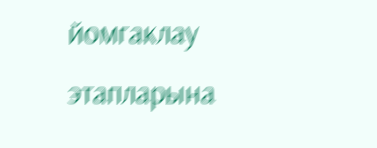йомгаклау этапларына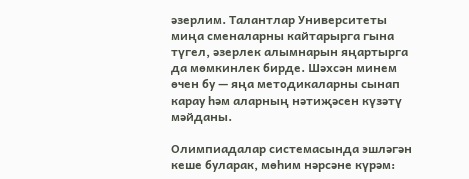әзерлим. Талантлар Университеты миңа сменаларны кайтарырга гына түгел, әзерлек алымнарын яңартырга да мөмкинлек бирде. Шәхсән минем өчен бу — яңа методикаларны сынап карау һәм аларның нәтиҗәсен күзәтү мәйданы.

Олимпиадалар системасында эшләгән кеше буларак, мөһим нәрсәне күрәм: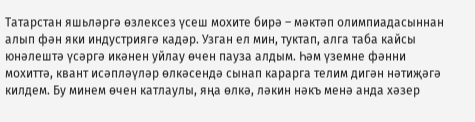Татарстан яшьләргә өзлексез үсеш мохите бирә – мәктәп олимпиадасыннан алып фән яки индустриягә кадәр. Узган ел мин, туктап, алга таба кайсы юнәлештә үсәргә икәнен уйлау өчен пауза алдым. Һәм үземне фәнни мохиттә, квант исәпләүләр өлкәсендә сынап карарга телим дигән нәтиҗәгә килдем. Бу минем өчен катлаулы, яңа өлкә, ләкин нәкъ менә анда хәзер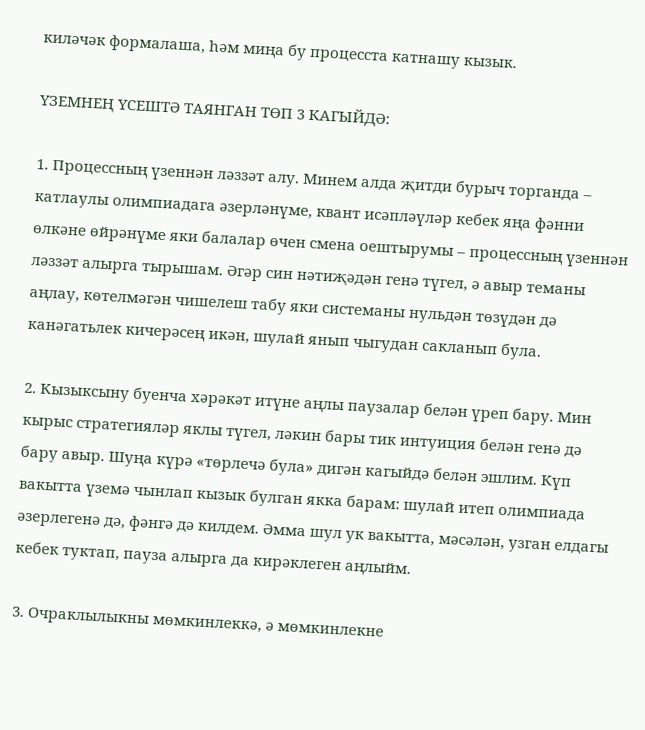киләчәк формалаша, һәм миңа бу процесста катнашу кызык.

ҮЗЕМНЕҢ ҮСЕШТӘ ТАЯНГАН ТӨП 3 КАГЫЙДӘ:

1. Процессның үзеннән ләззәт алу. Минем алда җитди бурыч торганда – катлаулы олимпиадага әзерләнүме, квант исәпләүләр кебек яңа фәнни өлкәне өйрәнүме яки балалар өчен смена оештырумы – процессның үзеннән ләззәт алырга тырышам. Әгәр син нәтиҗәдән генә түгел, ә авыр теманы аңлау, көтелмәгән чишелеш табу яки системаны нульдән төзүдән дә канәгатьлек кичерәсең икән, шулай янып чыгудан сакланып була.

2. Кызыксыну буенча хәрәкәт итүне аңлы паузалар белән үреп бару. Мин кырыс стратегияләр яклы түгел, ләкин бары тик интуиция белән генә дә бару авыр. Шуңа күрә «төрлечә була» дигән кагыйдә белән эшлим. Күп вакытта үземә чынлап кызык булган якка барам: шулай итеп олимпиада әзерлегенә дә, фәнгә дә килдем. Әмма шул ук вакытта, мәсәлән, узган елдагы кебек туктап, пауза алырга да кирәклеген аңлыйм.

3. Очраклылыкны мөмкинлеккә, ә мөмкинлекне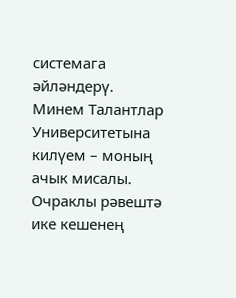системага әйләндерү. Минем Талантлар Университетына килүем – моның ачык мисалы. Очраклы рәвештә ике кешенең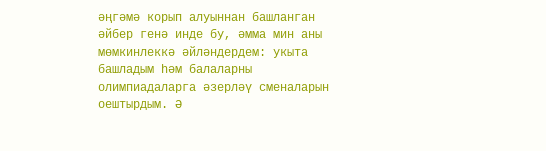әңгәмә корып алуыннан башланган әйбер генә инде бу, әмма мин аны мөмкинлеккә әйләндердем: укыта башладым һәм балаларны олимпиадаларга әзерләү сменаларын оештырдым. Ә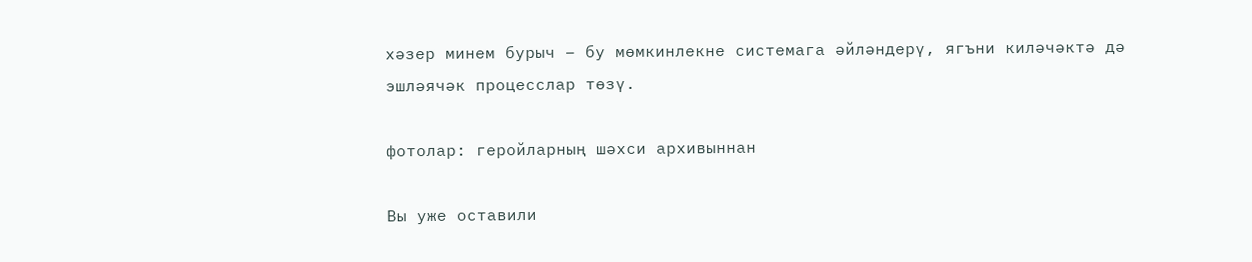хәзер минем бурыч – бу мөмкинлекне системага әйләндерү, ягъни киләчәктә дә эшләячәк процесслар төзү.

фотолар: геройларның шәхси архивыннан

Вы уже оставили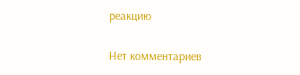реакцию

Нет комментариев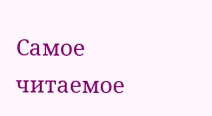Самое читаемое